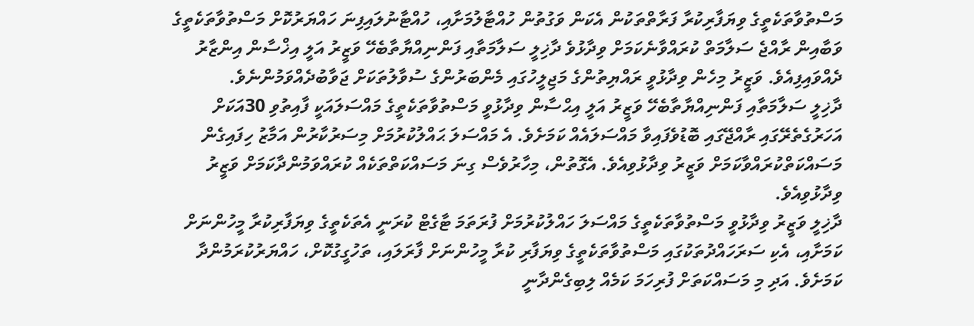މަސްތުވާތަކެތީގެ ވިޔަފާރިކުރާ ފަރާތްތަކުން އެކަން ވަގުތުން ހުއްޓާލުމަށާއި، ހުއްޓާނުލައިފިނަ ހައްޔަރުކޮށް މަސްތުވާތަކެތީގެ ވަބާއިން ރާއްޖެ ސަލާމަތް ކުރައްވާނެކަމަށް ވިދާޅުވެ ދާޚިލީ ސަލާމަތާއި ފަންނިއްޔާތާބެހޭ ވަޒީރު އަލީ އިޚްސާން އިންޒާރު ދެއްވައިފިއެވެ. ވަޒީރު މިހެން ވިދާޅުވީ ރައްޔިތުންގެ މަޖިލީހުގައި މެންބަރުންގެ ސުވާލުތަކަށް ޖަވާބުދެއްވަމުންނެވެ.
ދާޚިލީ ސަލާމަތާއި ފަންނިއްޔާތާބެހޭ ވަޒީރު އަލީ އިޙްސާން ވިދާޅުވީ މަސްތުވާތަކެތީގެ މައްސަލައަކީ ފާއިތުވި 30އަކަށް އަހަރުގެތެރޭގައި ރާއްޖޭގައި ބޮޑުވެފައިވާ މައްސަލައެއް ކަމަށެވެ. އެ މައްސަލަ ޙައްލުކުރުމަށް މިސަރުކާރުން އަމާޒު ހިފައިގެން މަސައްކަތްކުރައްވާކަމަށް ވަޒީރު ވިދާޅުވިއެވެ. އެގޮތުން، މިހާރުވެސް ގިނަ މަސައްކަތްތަކެއް ކުރައްވަމުންދާކަމަށް ވަޒީރު ވިދާޅުވިއެވެ.
ދާޚިލީ ވަޒީރު ވިދާޅުވީ މަސްތުވާތަކެތީގެ މައްސަލަ ހައްލުކުރުމަށް ފުރަތަމަ ޓާގެޓް ކުރަނީ އެތަކެތީގެ ވިޔަފާރިކުރާ މީހުންނަށް ކަމަށާއި، އެކި ސަރަހައްދުތަކުގައި މަސްތުވާތަކެތީގެ ވިޔަފާރި ކުރާ މީހުންނަށް ފާރަލައި، ތަހުގީގުކޮށް، ހައްޔަރުކުރަމުންދާ ކަމަށެވެ. އަދި މި މަސައްކަތަށް ފުރިހަމަ ކަމެއް ލިބިގެންދާނީ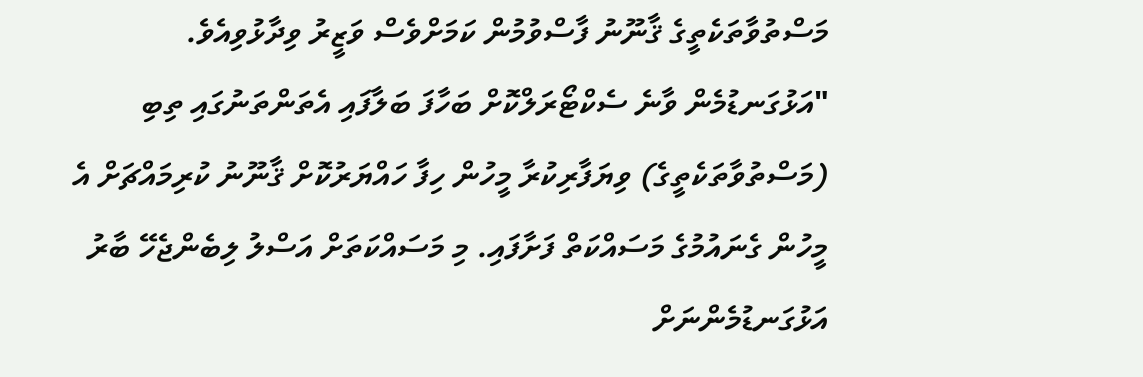މަސްތުވާތަކެތީގެ ޤާނޫނު ފާސްވުމުން ކަމަށްވެސް ވަޒީރު ވިދާޅުވިއެވެ.
"އަޅުގަނޑުމެން ވާނެ ސެކްޓޯރަލްކޮށް ބަހާފަ ބަލާފައި އެތަންތަނުގައި ތިބި (މަސްތުވާތަކެތީގެ) ވިޔަފާރިކުރާ މީހުން ހިފާ ހައްޔަރުކޮށް ޤާނޫނު ކުރިމައްޗަށް އެ މީހުން ގެނައުމުގެ މަސައްކަތް ފަށާފައި. މި މަސައްކަތަށް އަސްލު ލިބެންޖެހޭ ބާރު އަޅުގަނޑުމެންނަށް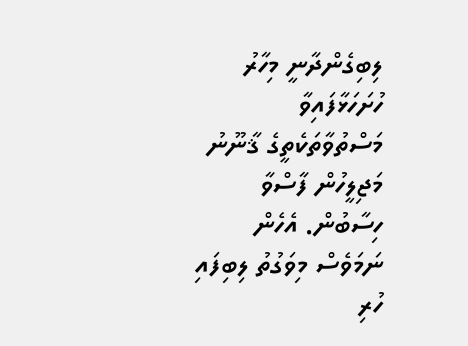ލިބިގެންދާނީ މިހާރު ހުށަހަޅާފައިވާ މަސްތުވާތަކެތީގެ ޤާނޫނު މަޖިލީހުން ފާސްވާ ހިސާބުން. އެހެން ނަމަވެސް މިވަގުތު ލިބިފައި ހުރި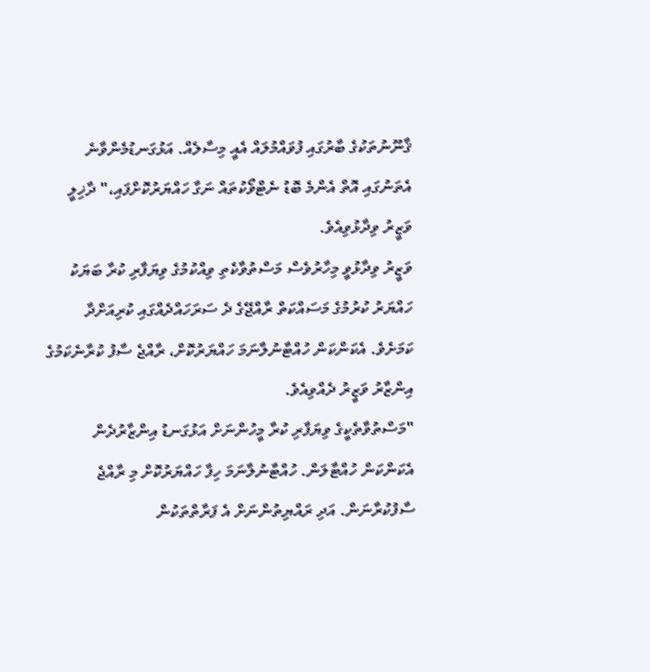ޤާނޫނުތަކުގެ ބާރުގައި ފުވައްމުލައް އެއީ މިސާލެއް. އަޅުގަނޑުމެންވާނެ އެތަނުގައި އޮތް އެންމެ ބޮޑު ނެޓްވޯކުތައް ނަގާ ހައްޔަރުކޮށްފައި،" ދާޚިލީ ވަޒީރު ވިދާޅުވިއެވެ.
ވަޒީރު ވިދާޅުވީ މިހާރުވެސް މަސްތުވާކެތި ވިއްކުމުގެ ވިޔަފާރި ކުރާ ބަޔަކު ހައްޔަރު ކުރުމުގެ މަސައްކަތް ރާއްޖޭގެ ދެ ސަރަހައްދެއްގައި ކުރިއަށްދާ ކަމަށެވެ. އެކަންކަން ހުއްޓާނުލާނަމަ ހައްޔަރުކޮށް، ރާއްޖެ ސާފު ކުރާނެކަމުގެ އިންޒާރު ވަޒީރު ދެއްވިއެވެ.
"މަސްތުވާތެކީގެ ވިޔަފާރި ކުރާ މީހުންނަށް އަޅުގަނޑު އިންޒާރުދެން އެކަންކަން ހުއްޓާލަން. ހުއްޓާނުލާނަމަ ހިފާ ހައްޔަރުކޮށް މި ރާއްޖެ ސާފުކުރާނަން. އަދި ރައްޔިތުންނަށް އެ ފަރާތްތަކުން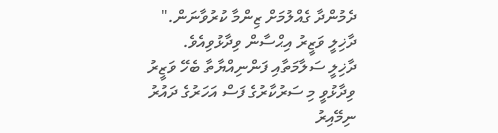ދެމުންދާ ގެއްލުމަށް ޒިންމާ ކުރުވާނަން." ދާޚިލީ ވަޒީރު އިޙްސާން ވިދާޅުވިއެވެ.
ދާޚިލީ ސަލާމަތާއި ފަންނިއްޔާތާ ބެހޭ ވަޒީރު ވިދާޅުވީ މި ސަރުކާރުގެ ފަސް އަހަރުގެ ދައުރު ނިމޭއިރު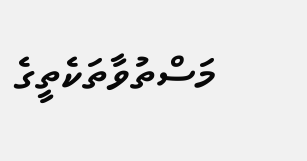މަސްތުވާތަކެތީގެ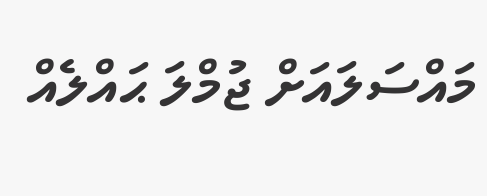މައްސަލައަށް ޖުމްލަ ޙައްލެއް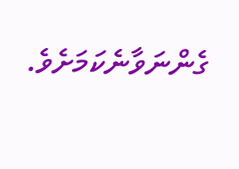ގެންނަވާނެކަމަށެވެ.